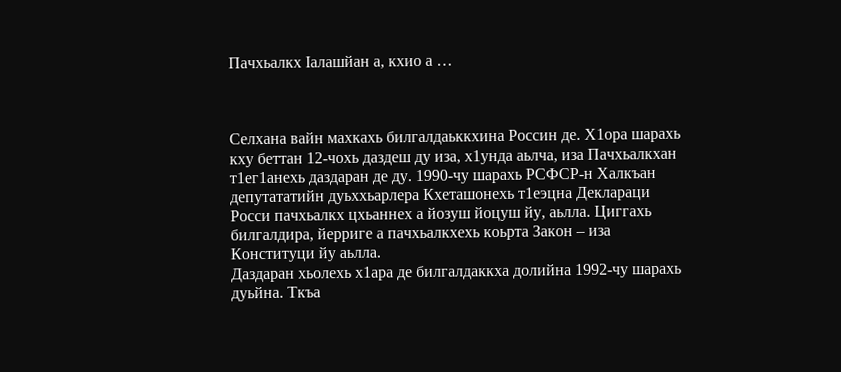Пачхьалкх Iалашйан а, кхио а …



Селхана вайн махкахь билгалдаьккхина Россин де. Х1ора шарахь кху беттан 12-чохь даздеш ду иза, х1унда аьлча, иза Пачхьалкхан т1ег1анехь даздаран де ду. 1990-чу шарахь РСФСР-н Халкъан депутататийн дуьххьарлера Кхеташонехь т1еэцна Деклараци Росси пачхьалкх цхьаннех а йозуш йоцуш йу, аьлла. Циггахь билгалдира, йерриге а пачхьалкхехь коьрта Закон – иза Конституци йу аьлла.
Даздаран хьолехь х1ара де билгалдаккха долийна 1992-чу шарахь дуьйна. Ткъа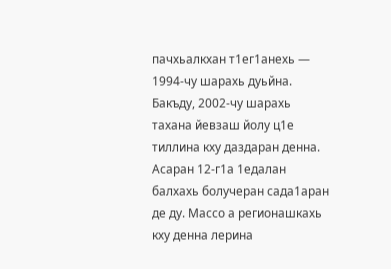пачхьалкхан т1ег1анехь — 1994-чу шарахь дуьйна. Бакъду, 2002-чу шарахь тахана йевзаш йолу ц1е тиллина кху даздаран денна.
Асаран 12-г1а 1едалан балхахь болучеран сада1аран де ду. Массо а регионашкахь кху денна лерина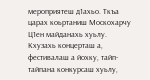мероприятеш д1ахьо. Ткъа царах коьртаниш Москохарчу Ц1ен майданахь хуьлу. Кхузахь концерташ а, фестивалаш а йохку, тайп-тайпана конкурсаш хуьлу,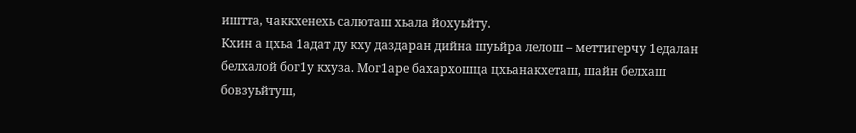иштта, чаккхенехь салюташ хьала йохуьйту.
Кхин а цхьа 1адат ду кху даздаран дийна шуьйра лелош – меттигерчу 1едалан белхалой бог1у кхуза. Мог1аре бахархошца цхьанакхеташ, шайн белхаш бовзуьйтуш,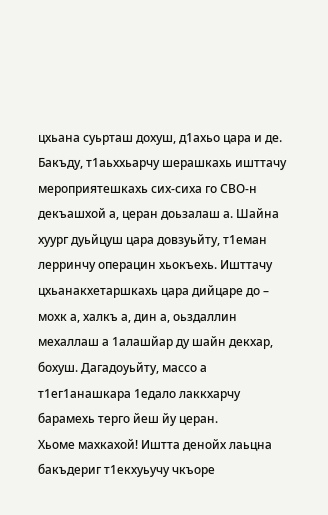цхьана суьрташ дохуш, д1ахьо цара и де. Бакъду, т1аьххьарчу шерашкахь ишттачу мероприятешкахь сих-сиха го СВО-н декъашхой а, церан доьзалаш а. Шайна хуург дуьйцуш цара довзуьйту, т1еман лерринчу операцин хьокъехь. Ишттачу цхьанакхетаршкахь цара дийцаре до – мохк а, халкъ а, дин а, оьздаллин мехаллаш а 1алашйар ду шайн декхар, бохуш. Дагадоуьйту, массо а т1ег1анашкара 1едало лаккхарчу барамехь терго йеш йу церан.
Хьоме махкахой! Иштта денойх лаьцна бакъдериг т1екхуьучу чкъоре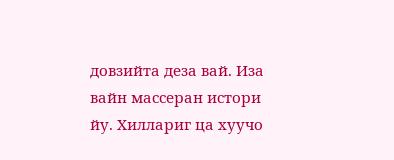довзийта деза вай. Иза вайн массеран истори йу. Хиллариг ца хуучо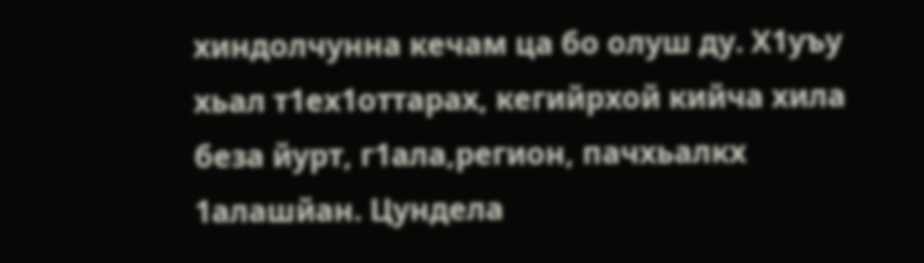хиндолчунна кечам ца бо олуш ду. Х1уъу хьал т1ех1оттарах, кегийрхой кийча хила беза йурт, г1ала,регион, пачхьалкх 1алашйан. Цундела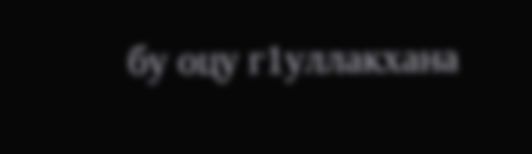бу оцу г1уллакхана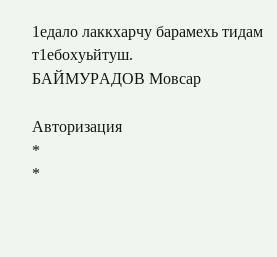1едало лаккхарчу барамехь тидам т1ебохуьйтуш.
БАЙМУРАДОВ Мовсар

Авторизация
*
*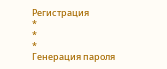Регистрация
*
*
*
Генерация пароля